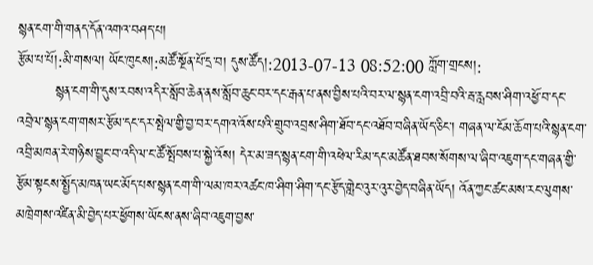སྙན་ངག་གི་གནད་དོན་འགའ་བཤད་པ།
རྩོམ་པ་པོ།:མི་གསལ། ཡོང་ཁུངས།:མཚོ་སྔོན་པོ་དྲ་བ། དུས་ཚོད།:2013-07-13 08:52:00 ཀློག་གྲངས།:
        སྙན་ངག་གི་དུས་རབས་འདིར་སློབ་ཆེན་ནས་སློབ་ཆུང་བར་དང་རྒན་པ་ནས་བྱིས་པའི་བར་ལ་སྙན་ངག་འབྲི་བའི་རྦ་རླབས་ཤིག་འཕྱོ་བ་དང་འབྲེལ་སྙན་ངག་གསར་རྩོམ་དང་དར་སྤེལ་གྱི་བྱ་བར་དགའ་འོས་པའི་གྲུབ་འབྲས་ཤིག་ཐོབ་དང་འཐོབ་བཞིན་ཡོད་ཅིང་། གཞན་ལ་ངོམ་ཆོག་པའི་སྙན་ངག་འབྲི་མཁན་རེ་གཉིས་བྱུང་བ་འདི་ལ་ང་ཚོ་སྤོབས་པ་སྐྱེ་འོས། དེར་མ་ཟད་སྙན་ངག་གི་འཕེལ་རིམ་དང་མཚོན་ཐབས་སོགས་ལ་ཞིབ་འཇུག་དང་གཞན་གྱི་རྩོམ་སྟངས་སྤྱོད་མཁན་ཡང་མོད་པས་སྙན་ངག་གི་ལམ་ཁར་འཚང་ཁ་ཤིག་ཤིག་དང་རྩོད་གླེང་འུར་འུར་བྱེད་བཞིན་ཡོད། འོན་ཀྱང་ཚང་མས་རང་ལུགས་མཁྲེགས་འཛིན་མི་བྱེད་པར་ཕྱོགས་ཡོངས་ནས་ཞིབ་འཇུག་བྱས་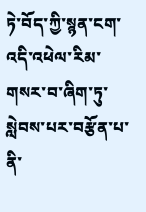ཏེ་བོད་ཀྱི་སྙན་ངག་འདི་འཕེལ་རིམ་གསར་བ་ཞིག་ཏུ་སླེབས་པར་བརྩོན་པ་ནི་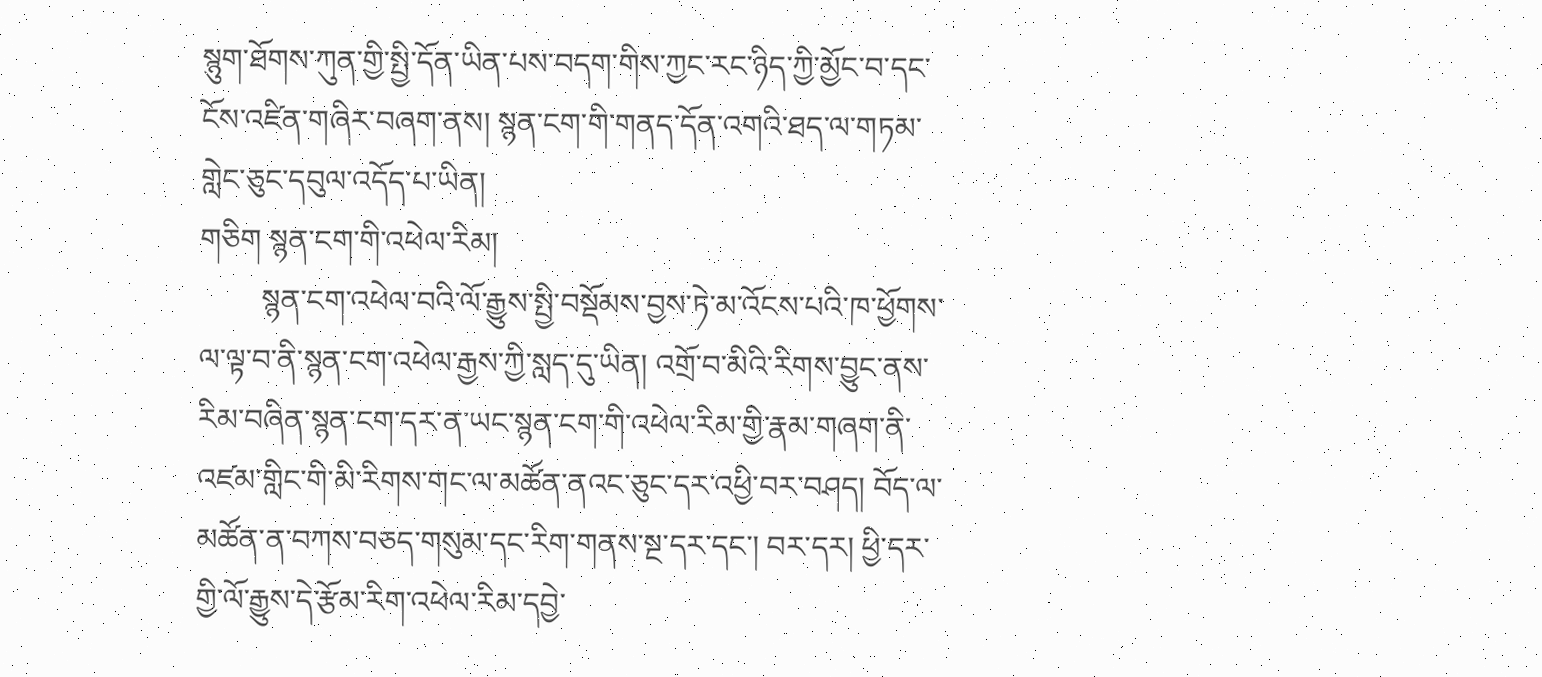སྙུག་ཐོགས་ཀུན་གྱི་སྤྱི་དོན་ཡིན་པས་བདག་གིས་ཀྱང་རང་ཉིད་ཀྱི་མྱོང་བ་དང་ངོས་འཛིན་གཞིར་བཞག་ནས། སྙན་ངག་གི་གནད་དོན་འགའི་ཐད་ལ་གཏམ་གླེང་ཅུང་དབུལ་འདོད་པ་ཡིན།
གཅིག སྙན་ངག་གི་འཕེལ་རིམ།
        སྙན་ངག་འཕེལ་བའི་ལོ་རྒྱུས་སྤྱི་བསྡོམས་བྱས་ཏེ་མ་འོངས་པའི་ཁ་ཕྱོགས་ལ་ལྟ་བ་ནི་སྙན་ངག་འཕེལ་རྒྱས་ཀྱི་སླད་དུ་ཡིན། འགྲོ་བ་མིའི་རིགས་བྱུང་ནས་རིམ་བཞིན་སྙན་ངག་དར་ན་ཡང་སྙན་ངག་གི་འཕེལ་རིམ་གྱི་རྣམ་གཞག་ནི་འཛམ་གླིང་གི་མི་རིགས་གང་ལ་མཚོན་ནའང་ཅུང་དར་འཕྱི་བར་བཤད། བོད་ལ་མཚོན་ན་བཀས་བཅད་གསུམ་དང་རིག་གནས་སྔ་དར་དང་། བར་དར། ཕྱི་དར་གྱི་ལོ་རྒྱུས་དེ་རྩོམ་རིག་འཕེལ་རིམ་དབྱེ་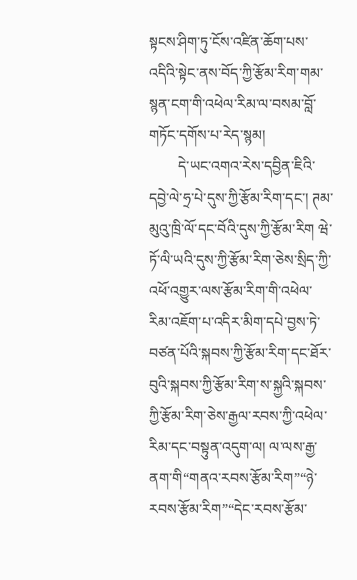སྟངས་ཤིག་ཏུ་ངོས་འཛིན་ཆོག་པས་འདིའི་སྟེང་ནས་བོད་ཀྱི་རྩོམ་རིག་གམ་སྙན་ངག་གི་འཕེལ་རིམ་ལ་བསམ་བློ་གཏོང་དགོས་པ་རེད་སྙམ།
        དེ་ཡང་འགའ་རེས་དབྱིན་ཇིའི་དབྱེ་ལེ་ཧྲ་པེ་དུས་ཀྱི་རྩོམ་རིག་དང་། ཊམ་མུའུ་ཁྲི་ལོ་དང་བོའི་དུས་ཀྱི་རྩོམ་རིག ཝེ་ཏོ་ལི་ཡའི་དུས་ཀྱི་རྩོམ་རིག་ཅེས་སྲིད་ཀྱི་འཕོ་འགྱུར་ལས་རྩོམ་རིག་གི་འཕེལ་རིམ་འཇོག་པ་འདིར་མིག་དཔེ་བྱས་ཏེ་བཙན་པོའི་སྐབས་ཀྱི་རྩོམ་རིག་དང་ཐོར་བུའི་སྐབས་ཀྱི་རྩོམ་རིག་ས་སྐྱའི་སྐབས་ཀྱི་རྩོམ་རིག་ཅེས་རྒྱལ་རབས་ཀྱི་འཕེལ་རིམ་དང་བསྟུན་འདུག་ལ། ལ་ལས་རྒྱ་ནག་གི“གནའ་རབས་རྩོམ་རིག”“ཉེ་རབས་རྩོམ་རིག”“དེང་རབས་རྩོམ་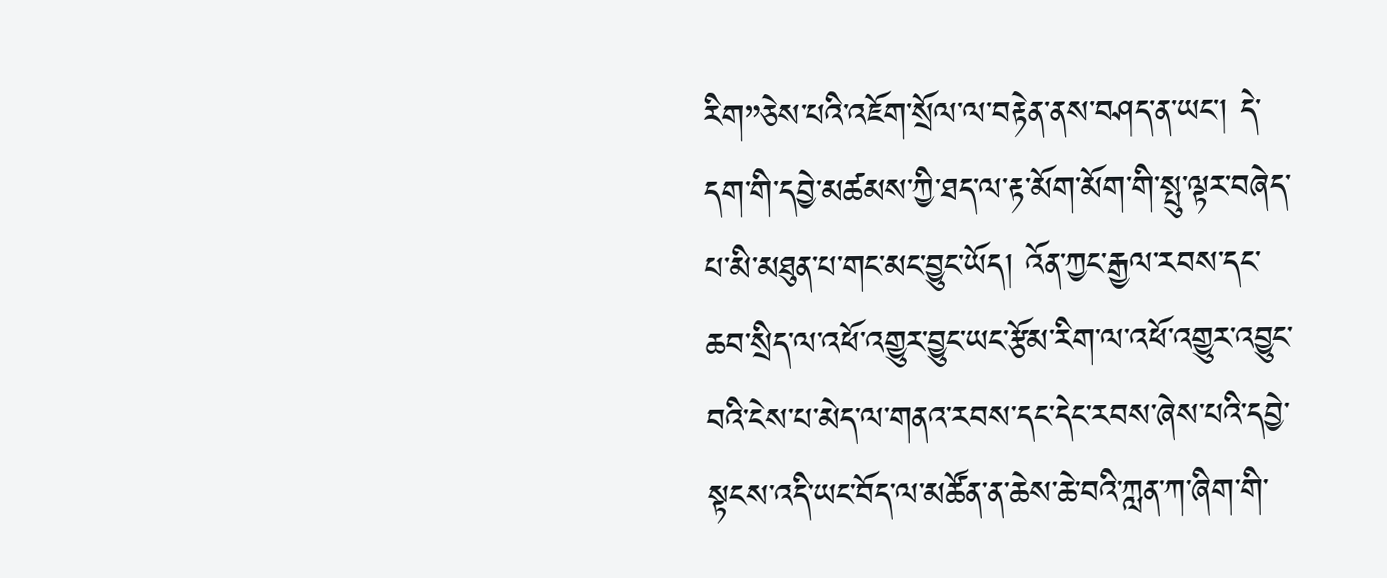རིག”ཅེས་པའི་འཇོག་སྲོལ་ལ་བརྟེན་ནས་བཤད་ན་ཡང་། དེ་དག་གི་དབྱེ་མཚམས་ཀྱི་ཐད་ལ་རྟ་མོག་མོག་གི་སྤུ་ལྟར་བཞེད་པ་མི་མཐུན་པ་གང་མང་བྱུང་ཡོད། འོན་ཀྱང་རྒྱལ་རབས་དང་ཆབ་སྲིད་ལ་འཕོ་འགྱུར་བྱུང་ཡང་རྩོམ་རིག་ལ་འཕོ་འགྱུར་འབྱུང་བའི་ངེས་པ་མེད་ལ་གནའ་རབས་དང་དེང་རབས་ཞེས་པའི་དབྱེ་སྟངས་འདི་ཡང་བོད་ལ་མཚོན་ན་ཆེས་ཆེ་བའི་ཀླན་ཀ་ཞིག་གི་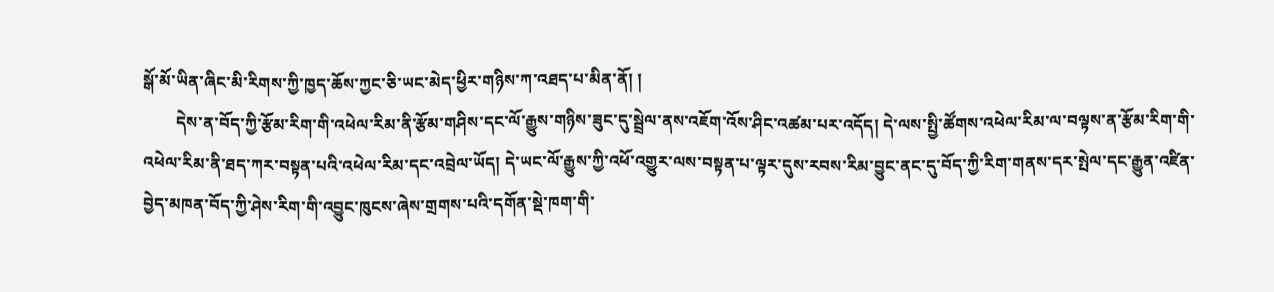སྒོ་མོ་ཡིན་ཞིང་མི་རིགས་ཀྱི་ཁྱད་ཆོས་ཀྱང་ཅི་ཡང་མེད་ཕྱིར་གཉིས་ཀ་འཐད་པ་མིན་ནོ། །
        དེས་ན་བོད་ཀྱི་རྩོམ་རིག་གི་འཕེལ་རིམ་ནི་རྩོམ་གཤིས་དང་ལོ་རྒྱུས་གཉིས་ཟུང་དུ་སྦྲེལ་ནས་འཇོག་འོས་ཤིང་འཚམ་པར་འདོད། དེ་ལས་སྤྱི་ཚོགས་འཕེལ་རིམ་ལ་བལྟས་ན་རྩོམ་རིག་གི་འཕེལ་རིམ་ནི་ཐད་ཀར་བསྟན་པའི་འཕེལ་རིམ་དང་འབྲེལ་ཡོད། དེ་ཡང་ལོ་རྒྱུས་ཀྱི་འཕོ་འགྱུར་ལས་བསྟན་པ་ལྟར་དུས་རབས་རིམ་བྱུང་ནང་དུ་བོད་ཀྱི་རིག་གནས་དར་སྤེལ་དང་རྒྱུན་འཛིན་བྱེད་མཁན་བོད་ཀྱི་ཤེས་རིག་གི་འབྱུང་ཁུངས་ཞེས་གྲགས་པའི་དགོན་སྡེ་ཁག་གི་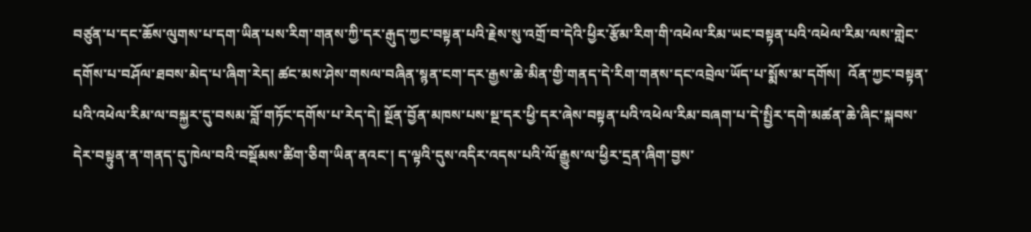བཙུན་པ་དང་ཆོས་ལུགས་པ་དག་ཡིན་པས་རིག་གནས་ཀྱི་དར་རྒུད་ཀྱང་བསྟན་པའི་རྗེས་སུ་འགྲོ་བ་དེའི་ཕྱིར་རྩོམ་རིག་གི་འཕེལ་རིམ་ཡང་བསྟན་པའི་འཕེལ་རིམ་ལས་གླེང་དགོས་པ་བཤོལ་ཐབས་མེད་པ་ཞིག་རེད། ཚང་མས་ཤེས་གསལ་བཞིན་སྙན་ངག་དར་རྒྱས་ཆེ་མིན་གྱི་གནད་དེ་རིག་གནས་དང་འབྲེལ་ཡོད་པ་སྨོས་མ་དགོས།  འོན་ཀྱང་བསྟན་པའི་འཕེལ་རིམ་ལ་བསྐྱར་དུ་བསམ་བློ་གཏོང་དགོས་པ་རེད་དེ། སྔོན་བྱོན་མཁས་པས་སྔ་དར་ཕྱི་དར་ཞེས་བསྟན་པའི་འཕེལ་རིམ་བཞག་པ་དེ་སྤྱིར་དགེ་མཚན་ཆེ་ཞིང་སྐབས་དེར་བསྟུན་ན་གནད་དུ་ཁེལ་བའི་བསྡོམས་ཚིག་ཅིག་ཡིན་ནའང་། ད་ལྟའི་དུས་འདིར་འདས་པའི་ལོ་རྒྱུས་ལ་ཕྱིར་དྲན་ཞིག་བྱས་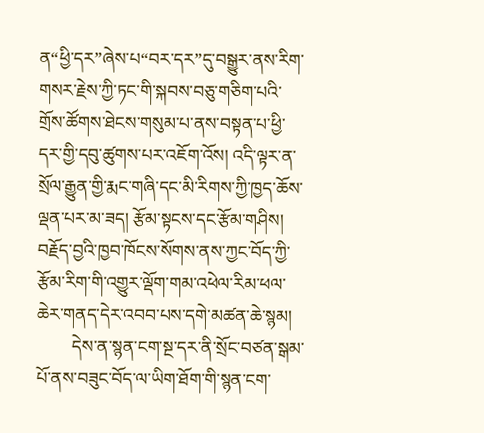ན“ཕྱི་དར”ཞེས་པ“བར་དར”དུ་བསྒྱུར་ནས་རིག་གསར་རྗེས་ཀྱི་ཏང་གི་སྐབས་བཅུ་གཅིག་པའི་གྲོས་ཚོགས་ཐེངས་གསུམ་པ་ནས་བསྟན་པ་ཕྱི་དར་གྱི་དབུ་ཚུགས་པར་འཇོག་འོས། འདི་ལྟར་ན་སྲོལ་རྒྱུན་གྱི་རྨང་གཞི་དང་མི་རིགས་ཀྱི་ཁྱད་ཆོས་ལྡན་པར་མ་ཟད། རྩོམ་སྟངས་དང་རྩོམ་གཤིས། བརྗོད་བྱའི་ཁྱབ་ཁོངས་སོགས་ནས་ཀྱང་བོད་ཀྱི་རྩོམ་རིག་གི་འགྱུར་ལྡོག་གམ་འཕེལ་རིམ་ཕལ་ཆེར་གནད་དེར་འབབ་པས་དགེ་མཚན་ཆེ་སྙམ།
        དེས་ན་སྙན་ངག་སྔ་དར་ནི་སྲོང་བཙན་སྒམ་པོ་ནས་བཟུང་བོད་ལ་ཡིག་ཐོག་གི་སྙན་ངག་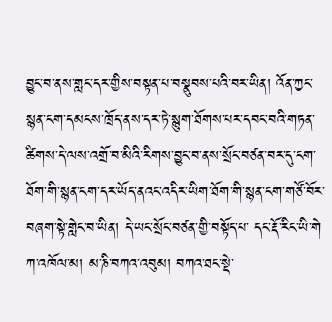བྱུང་བ་ནས་གླང་དར་གྱིས་བསྟན་པ་བསྣུབས་པའི་བར་ཡིན། འོན་ཀྱང་སྙན་ངག་དམངས་ཁྲོད་ནས་དར་ཏེ་སྙུག་ཐོགས་པར་དབང་བའི་གཏན་ཚིགས་དེ་ལས་འགྲོ་བ་མིའི་རིགས་བྱུང་བ་ནས་སྲོང་བཙན་བར་དུ་ངག་ཐོག་གི་སྙན་ངག་དར་ཡོད་ནའང་འདིར་ཡིག་ཐོག་གི་སྙན་ངག་གཙོ་བོར་བཞག་སྟེ་གླེང་བ་ཡིན། དེ་ཡང་སྲོང་བཙན་གྱི་བསྟོད་པ་ དང་རྡོ་རིང་ཡི་གེ ཀ་འཁོལ་མ། མ་ཎི་བཀའ་འབུམ། བཀའ་ཐང་སྡེ་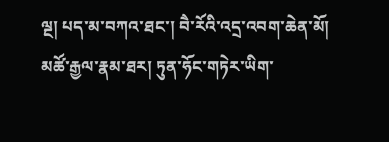ལྔ། པད་མ་བཀའ་ཐང་། བཻ་རོའི་འདྲ་འབག་ཆེན་མོ། མཚོ་རྒྱལ་རྣམ་ཐར། ཏུན་ཧོང་གཏེར་ཡིག་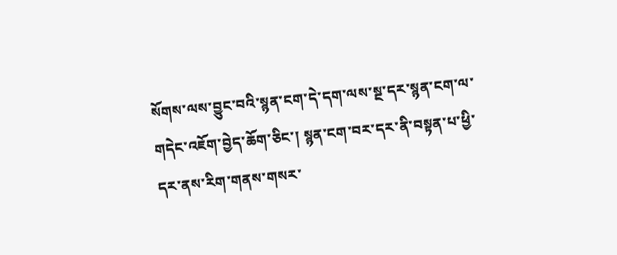སོགས་ལས་བྱུང་བའི་སྙན་ངག་དེ་དག་ལས་སྔ་དར་སྙན་ངག་ལ་གདེང་འཇོག་བྱེད་ཆོག་ཅིང་། སྙན་ངག་བར་དར་ནི་བསྟན་པ་ཕྱི་དར་ནས་རིག་གནས་གསར་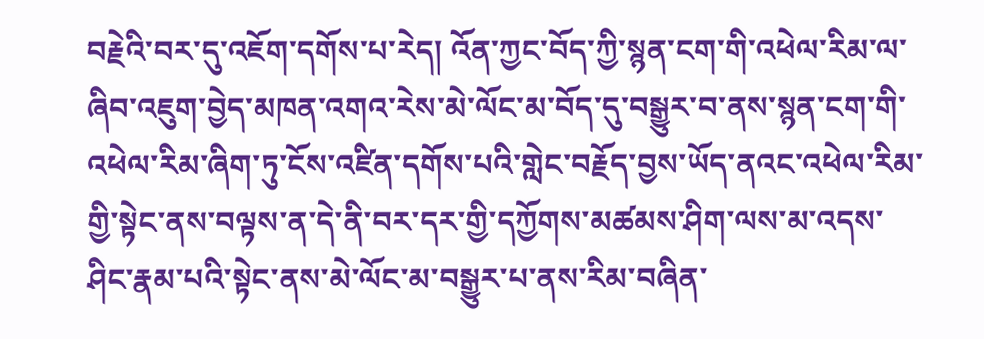བརྗེའི་བར་དུ་འཇོག་དགོས་པ་རེད། འོན་ཀྱང་བོད་ཀྱི་སྙན་ངག་གི་འཕེལ་རིམ་ལ་ཞིབ་འཇུག་བྱེད་མཁན་འགའ་རེས་མེ་ལོང་མ་བོད་དུ་བསྒྱུར་བ་ནས་སྙན་ངག་གི་འཕེལ་རིམ་ཞིག་ཏུ་ངོས་འཛིན་དགོས་པའི་གླེང་བརྗོད་བྱས་ཡོད་ནའང་འཕེལ་རིམ་གྱི་སྟེང་ནས་བལྟས་ན་དེ་ནི་བར་དར་གྱི་དཀྱོགས་མཚམས་ཤིག་ལས་མ་འདས་ཤིང་རྣམ་པའི་སྟེང་ནས་མེ་ལོང་མ་བསྒྱུར་པ་ནས་རིམ་བཞིན་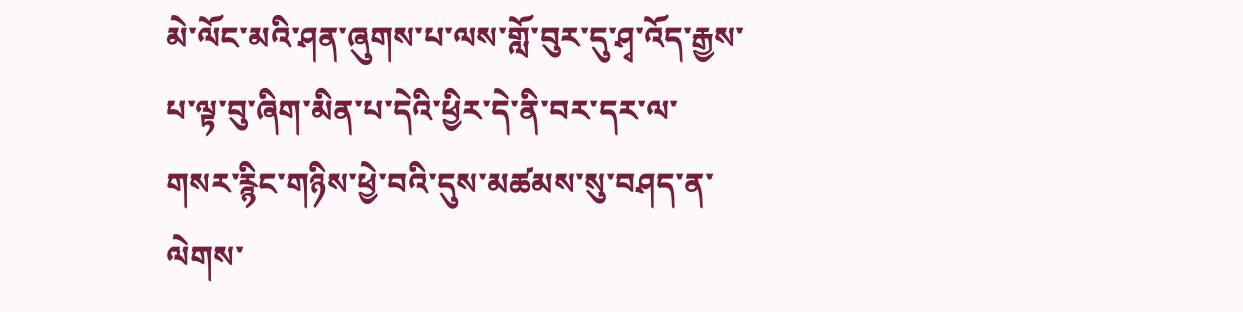མེ་ལོང་མའི་ཤན་ཞུགས་པ་ལས་གློ་བུར་དུ་ཤྭ་འོད་རྒྱས་པ་ལྟ་བུ་ཞིག་མིན་པ་དེའི་ཕྱིར་དེ་ནི་བར་དར་ལ་གསར་རྙིང་གཉིས་ཕྱེ་བའི་དུས་མཚམས་སུ་བཤད་ན་ལེགས་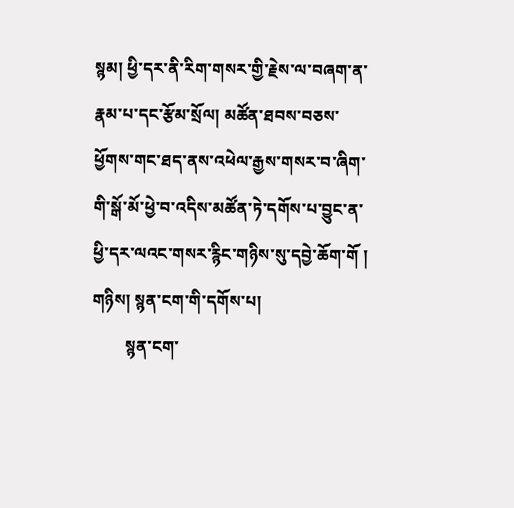སྙམ། ཕྱི་དར་ནི་རིག་གསར་གྱི་རྗེས་ལ་བཞག་ན་རྣམ་པ་དང་རྩོམ་སྲོལ། མཚོན་ཐབས་བཅས་ཕྱོགས་གང་ཐད་ནས་འཕེལ་རྒྱས་གསར་བ་ཞིག་གི་སྒོ་མོ་ཕྱེ་བ་འདིས་མཚོན་ཏེ་དགོས་པ་བྱུང་ན་ཕྱི་དར་ལའང་གསར་རྙིང་གཉིས་སུ་དབྱེ་ཆོག་གོ །
གཉིས། སྙན་ངག་གི་དགོས་པ།
        སྙན་ངག་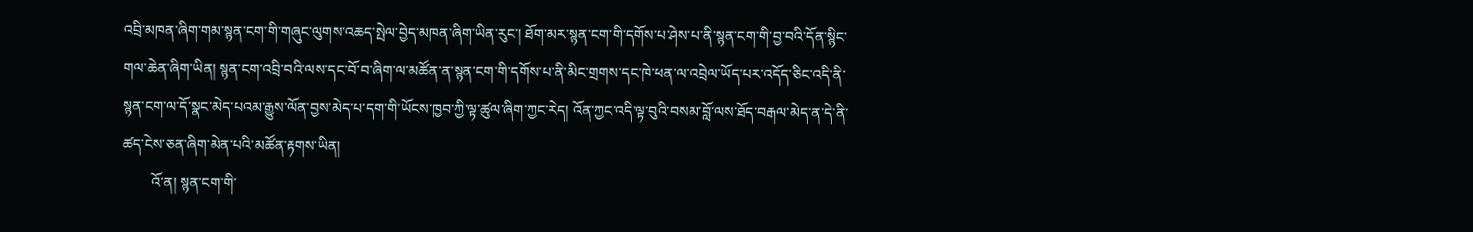འབྲི་མཁན་ཞིག་གམ་སྙན་ངག་གི་གཞུང་ལུགས་འཆད་སྤེལ་བྱེད་མཁན་ཞིག་ཡིན་རུང་། ཐོག་མར་སྙན་ངག་གི་དགོས་པ་ཤེས་པ་ནི་སྙན་ངག་གི་བྱ་བའི་དོན་སྙིང་གལ་ཆེན་ཞིག་ཡིན། སྙན་ངག་འབྲི་བའི་ལས་དང་བོ་བ་ཞིག་ལ་མཚོན་ན་སྙན་ངག་གི་དགོས་པ་ནི་མིང་གྲགས་དང་ཁེ་ཕན་ལ་འབྲེལ་ཡོད་པར་འདོད་ཅིང་འདི་ནི་སྙན་ངག་ལ་དོ་སྣང་མེད་པའམ་རྒྱུས་ལོན་བྱས་མེད་པ་དག་གི་ཡོངས་ཁྱབ་ཀྱི་ལྟ་ཚུལ་ཞིག་ཀྱང་རེད། འོན་ཀྱང་འདི་ལྟ་བུའི་བསམ་བློ་ལས་ཐོད་བརྒལ་མེད་ན་དེ་ནི་ཚད་ངེས་ཅན་ཞིག་མེན་པའི་མཚོན་རྟགས་ཡིན།
        འོ་ན། སྙན་ངག་གི་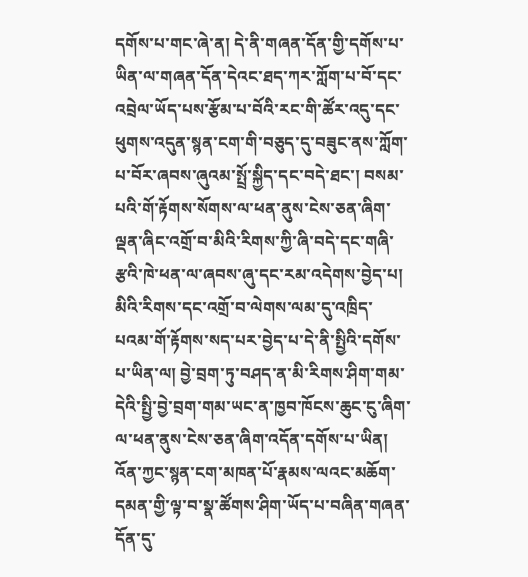དགོས་པ་གང་ཞེ་ན། དེ་ནི་གཞན་དོན་གྱི་དགོས་པ་ཡིན་ལ་གཞན་དོན་དེའང་ཐད་ཀར་ཀློག་པ་བོ་དང་འབྲེལ་ཡོད་པས་རྩོམ་པ་བོའི་རང་གི་ཚོར་འདུ་དང་ཕུགས་འདུན་སྙན་ངག་གི་བཅུད་དུ་བཟུང་ནས་ཀློག་པ་བོར་ཞབས་ཞུའམ་སྤྲོ་སྐྱིད་དང་བདེ་ཐང་། བསམ་པའི་གོ་རྟོགས་སོགས་ལ་ཕན་ནུས་ངེས་ཅན་ཞིག་ལྡན་ཞིང་འགྲོ་བ་མིའི་རིགས་ཀྱི་ཞི་བདེ་དང་གཞི་རྩའི་ཁེ་ཕན་ལ་ཞབས་ཞུ་དང་རམ་འདེགས་བྱེད་པ། མིའི་རིགས་དང་འགྲོ་བ་ལེགས་ལམ་དུ་འཁྲིད་པའམ་གོ་རྟོགས་སད་པར་བྱེད་པ་དེ་ནི་སྤྱིའི་དགོས་པ་ཡིན་ལ། བྱེ་བྲག་ཏུ་བཤད་ན་མི་རིགས་ཤིག་གམ་དེའི་སྤྱི་བྱེ་བྲག་གམ་ཡང་ན་ཁྱབ་ཁོངས་ཆུང་ངུ་ཞིག་ལ་ཕན་ནུས་ངེས་ཅན་ཞིག་འདོན་དགོས་པ་ཡིན། འོན་ཀྱང་སྙན་ངག་མཁན་པོ་རྣམས་ལའང་མཆོག་དམན་གྱི་ལྟ་བ་སྣ་ཚོགས་ཤིག་ཡོད་པ་བཞིན་གཞན་དོན་དུ་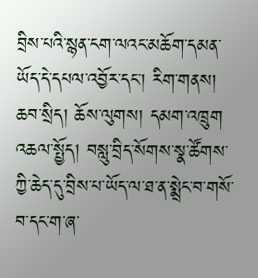བྲིས་པའི་སྙན་ངག་ལའང་མཆོག་དམན་ཡོད་དེ་དཔལ་འབྱོར་དང་། རིག་གནས། ཆབ་སྲིད། ཆོས་ལུགས། དམག་འཁྲུག འཆལ་སྤྱོད། བསླུ་བྲིད་སོགས་སྣ་ཚོགས་ཀྱི་ཆེད་དུ་བྲིས་པ་ཡོད་ལ་ཐ་ན་སྨྲེང་བ་གསོ་བ་དང་ག་ཞ་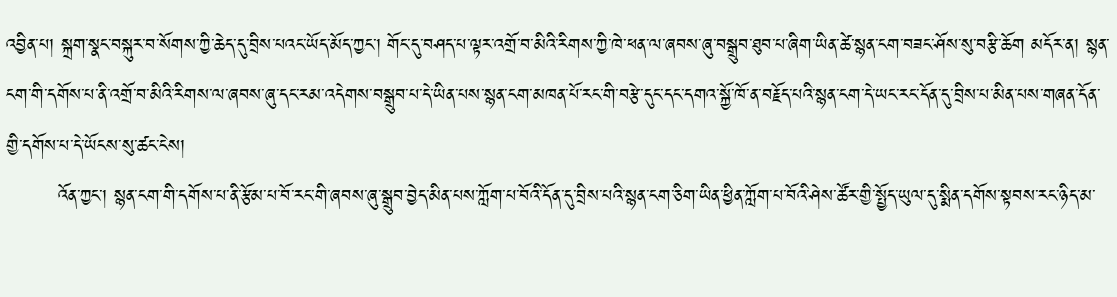འབྱིན་པ། སྐྲག་སྣང་བསྐུར་བ་སོགས་ཀྱི་ཆེད་དུ་བྲིས་པའང་ཡོད་མོད་ཀྱང་། གོང་དུ་བཤད་པ་ལྟར་འགྲོ་བ་མིའི་རིགས་ཀྱི་ཁེ་ཕན་ལ་ཞབས་ཞུ་བསྒྲུབ་ཐུབ་པ་ཞིག་ཡིན་ཚེ་སྙན་ངག་བཟང་ཤོས་སུ་བརྩི་ཆོག མདོར་ན། སྙན་ངག་གི་དགོས་པ་ནི་འགྲོ་བ་མིའི་རིགས་ལ་ཞབས་ཞུ་དང་རམ་འདེགས་བསྒྲུབ་པ་དེ་ཡིན་པས་སྙན་ངག་མཁན་པོ་རང་གི་བརྩེ་དུང་དང་དགའ་སྐྱོ་ཁོ་ན་བརྗོད་པའི་སྙན་ངག་དེ་ཡང་རང་དོན་དུ་བྲིས་པ་མིན་པས་གཞན་དོན་གྱི་དགོས་པ་དེ་ཡོངས་སུ་ཚང་ངེས།
        འོན་ཀྱང་། སྙན་ངག་གི་དགོས་པ་ནི་རྩོམ་པ་བོ་རང་གི་ཞབས་ཞུ་སྒྲུབ་བྱེད་མིན་པས་ཀློག་པ་བོའི་དོན་དུ་བྲིས་པའི་སྙན་ངག་ཅིག་ཡིན་ཕྱིན་ཀློག་པ་བོའི་ཤེས་ཚོར་གྱི་སྤྱོད་ཡུལ་དུ་སྨིན་དགོས་སྟབས་རང་ཉིད་མ་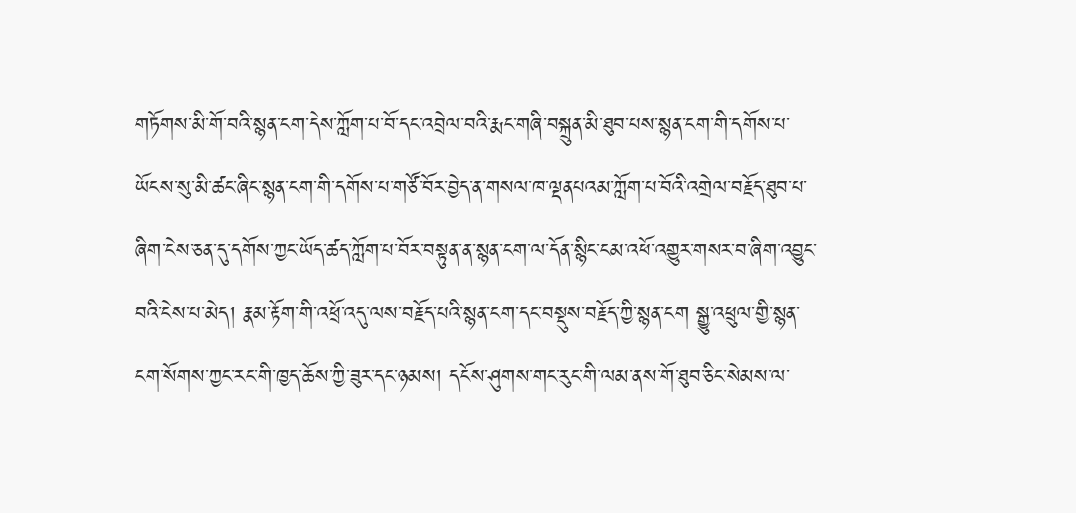གཏོགས་མི་གོ་བའི་སྙན་ངག་དེས་ཀློག་པ་བོ་དང་འབྲེལ་བའི་རྨང་གཞི་བསྐྲུན་མི་ཐུབ་པས་སྙན་ངག་གི་དགོས་པ་ཡོངས་སུ་མི་ཚང་ཞིང་སྙན་ངག་གི་དགོས་པ་གཙོ་བོར་བྱེད་ན་གསལ་ཁ་ལྡནཔའམ་ཀློག་པ་བོའི་འགྲེལ་བརྗོད་ཐུབ་པ་ཞིག་ངེས་ཅན་དུ་དགོས་ཀྱང་ཡོད་ཚད་ཀློག་པ་བོར་བསྟུན་ན་སྙན་ངག་ལ་དོན་སྙིང་ངམ་འཕོ་འགྱུར་གསར་བ་ཞིག་འབྱུང་བའི་ངེས་པ་མེད། རྣམ་རྟོག་གི་འཕྲོ་འདུ་ལས་བརྗོད་པའི་སྙན་ངག་དང་བསྡུས་བརྗོད་ཀྱི་སྙན་ངག སྒྱུ་འཕྲུལ་གྱི་སྙན་ངག་སོགས་ཀྱང་རང་གི་ཁྱད་ཆོས་ཀྱི་ཟུར་དང་ཉམས། དངོས་ཤུགས་གང་རུང་གི་ལམ་ནས་གོ་ཐུབ་ཅིང་སེམས་ལ་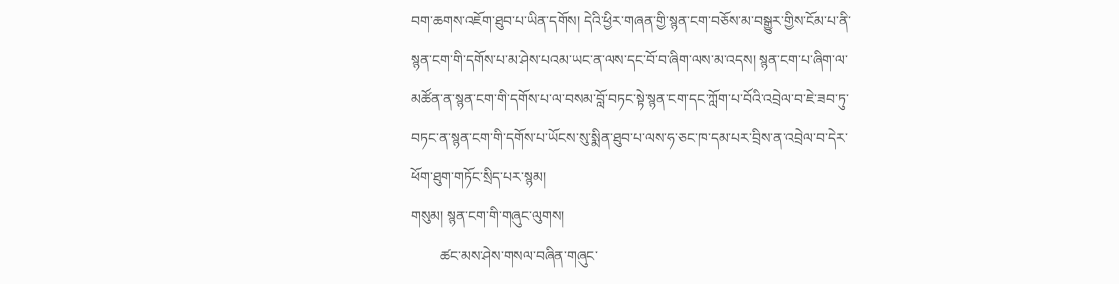བག་ཆགས་འཇོག་ཐུབ་པ་ཡིན་དགོས། དེའི་ཕྱིར་གཞན་གྱི་སྙན་ངག་བཅོས་མ་བསྒྱུར་གྱིས་ངོམ་པ་ནི་སྙན་ངག་གི་དགོས་པ་མ་ཤེས་པའམ་ཡང་ན་ལས་དང་བོ་བ་ཞིག་ལས་མ་འདས། སྙན་ངག་པ་ཞིག་ལ་མཚོན་ན་སྙན་ངག་གི་དགོས་པ་ལ་བསམ་བློ་བཏང་སྟེ་སྙན་ངག་དང་ཀློག་པ་བོའི་འབྲེལ་བ་ཇེ་ཟབ་ཏུ་བཏང་ན་སྙན་ངག་གི་དགོས་པ་ཡོངས་སུ་སྨིན་ཐུབ་པ་ལས་ཧ་ཅང་ཁ་དམ་པར་བྲིས་ན་འབྲེལ་བ་དེར་ཕོག་ཐུག་གཏོང་སྲིད་པར་སྙམ།
གསུམ། སྙན་ངག་གི་གཞུང་ལུགས།
        ཚང་མས་ཤེས་གསལ་བཞིན་གཞུང་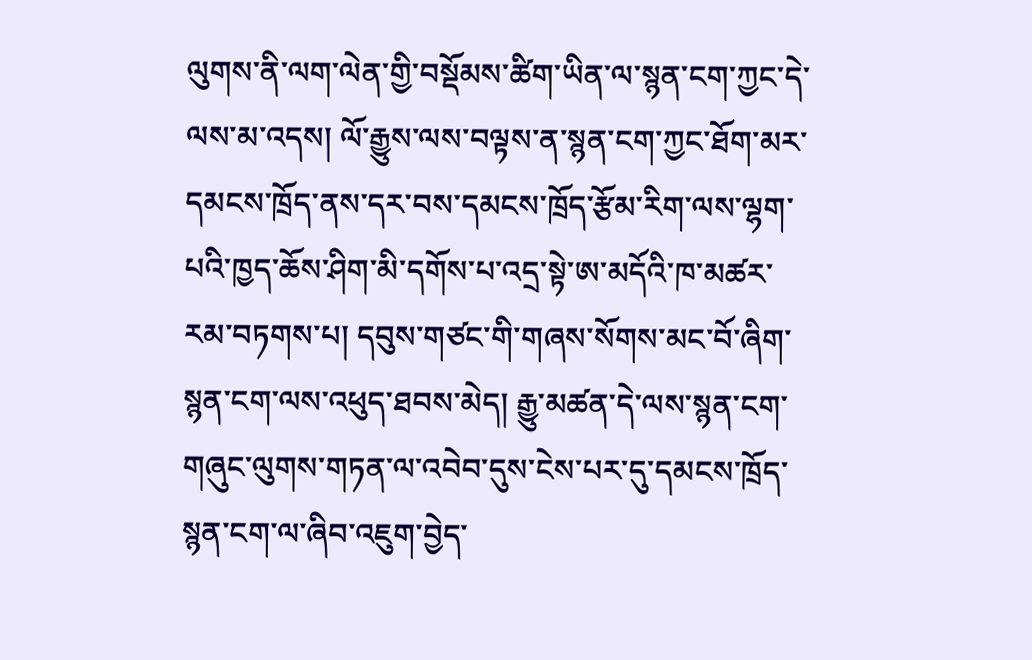ལུགས་ནི་ལག་ལེན་གྱི་བསྡོམས་ཚིག་ཡིན་ལ་སྙན་ངག་ཀྱང་དེ་ལས་མ་འདས། ལོ་རྒྱུས་ལས་བལྟས་ན་སྙན་ངག་ཀྱང་ཐོག་མར་དམངས་ཁྲོད་ནས་དར་བས་དམངས་ཁྲོད་རྩོམ་རིག་ལས་ལྷག་པའི་ཁྱད་ཆོས་ཤིག་མི་དགོས་པ་འདྲ་སྟེ་ཨ་མདོའི་ཁ་མཚར་རམ་བཏགས་པ། དབུས་གཙང་གི་གཞས་སོགས་མང་བོ་ཞིག་སྙན་ངག་ལས་འཕུད་ཐབས་མེད། རྒྱུ་མཚན་དེ་ལས་སྙན་ངག་གཞུང་ལུགས་གཏན་ལ་འབེབ་དུས་ངེས་པར་དུ་དམངས་ཁྲོད་སྙན་ངག་ལ་ཞིབ་འཇུག་བྱེད་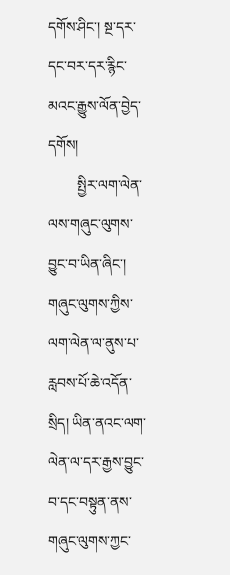དགོས་ཤིང་། སྔ་དར་དང་བར་དར་རྙིང་མའང་རྒྱུས་ལོན་བྱེད་དགོས།
        སྤྱིར་ལག་ལེན་ལས་གཞུང་ལུགས་བྱུང་བ་ཡིན་ཞིང་། གཞུང་ལུགས་ཀྱིས་ལག་ལེན་ལ་ནུས་པ་རླབས་པོ་ཆེ་འདོན་སྲིད། ཡིན་ནའང་ལག་ལེན་ལ་དར་རྒྱས་བྱུང་བ་དང་བསྟུན་ནས་གཞུང་ལུགས་ཀྱང་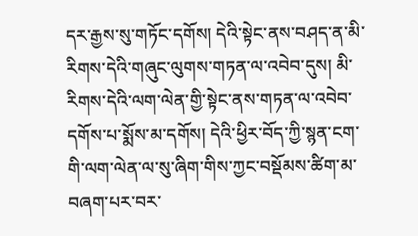དར་རྒྱས་སུ་གཏོང་དགོས། དེའི་སྟེང་ནས་བཤད་ན་མི་རིགས་དེའི་གཞུང་ལུགས་གཏན་ལ་འབེབ་དུས། མི་རིགས་དེའི་ལག་ལེན་གྱི་སྟེང་ནས་གཏན་ལ་འབེབ་དགོས་པ་སྨོས་མ་དགོས། དེའི་ཕྱིར་བོད་ཀྱི་སྙན་ངག་གི་ལག་ལེན་ལ་སུ་ཞིག་གིས་ཀྱང་བསྡོམས་ཚིག་མ་བཞག་པར་བར་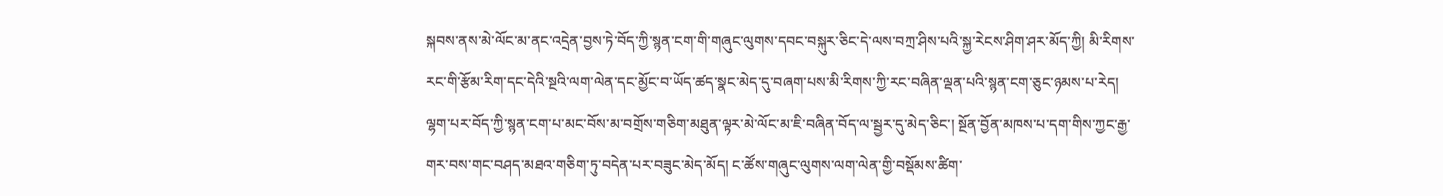སྐབས་ནས་མེ་ལོང་མ་ནང་འདྲེན་བྱས་ཏེ་བོད་ཀྱི་སྙན་ངག་གི་གཞུང་ལུགས་དབང་བསྐུར་ཅིང་དེ་ལས་བཀྲ་ཤིས་པའི་སྐྱ་རེངས་ཤིག་ཤར་མོད་ཀྱི། མི་རིགས་རང་གི་རྩོམ་རིག་དང་དེའི་སྔའི་ལག་ལེན་དང་མྱོང་བ་ཡོད་ཚད་སྣང་མེད་དུ་བཞག་པས་མི་རིགས་ཀྱི་རང་བཞིན་ལྡན་པའི་སྙན་ངག་ཅུང་ཉམས་པ་རེད། ལྷག་པར་བོད་ཀྱི་སྙན་ངག་པ་མང་བོས་མ་བགྲོས་གཅིག་མཐུན་ལྟར་མེ་ལོང་མ་ཇི་བཞིན་བོད་ལ་སྦྱར་དུ་མེད་ཅིང་། སྔོན་བྱོན་མཁས་པ་དག་གིས་ཀྱང་རྒྱ་གར་བས་གང་བཤད་མཐའ་གཅིག་ཏུ་བདེན་པར་བཟུང་མེད་མོད། ང་ཚོས་གཞུང་ལུགས་ལག་ལེན་གྱི་བསྡོམས་ཚིག་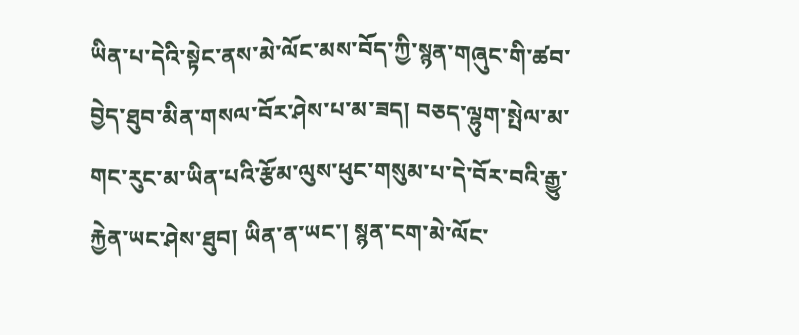ཡིན་པ་དེའི་སྟེང་ནས་མེ་ལོང་མས་བོད་ཀྱི་སྙན་གཞུང་གི་ཚབ་བྱེད་ཐུབ་མིན་གསལ་བོར་ཤེས་པ་མ་ཟད། བཅད་ལྷུག་སྤེལ་མ་གང་རུང་མ་ཡིན་པའི་རྩོམ་ལུས་ཕུང་གསུམ་པ་དེ་བོར་བའི་རྒྱུ་རྐྱེན་ཡང་ཤེས་ཐུབ། ཡིན་ན་ཡང་། སྙན་ངག་མེ་ལོང་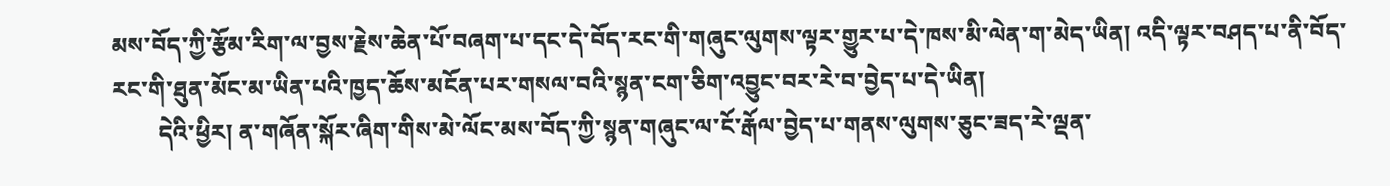མས་བོད་ཀྱི་རྩོམ་རིག་ལ་བྱས་རྗེས་ཆེན་པོ་བཞག་པ་དང་དེ་བོད་རང་གི་གཞུང་ལུགས་ལྟར་གྱུར་པ་དེ་ཁས་མི་ལེན་ག་མེད་ཡིན། འདི་ལྟར་བཤད་པ་ནི་བོད་རང་གི་ཐུན་མོང་མ་ཡིན་པའི་ཁྱད་ཆོས་མངོན་པར་གསལ་བའི་སྙན་ངག་ཅིག་འབྱུང་བར་རེ་བ་བྱེད་པ་དེ་ཡིན།
        དེའི་ཕྱིར། ན་གཞོན་སྐོར་ཞིག་གིས་མེ་ལོང་མས་བོད་ཀྱི་སྙན་གཞུང་ལ་ངོ་རྒོལ་བྱེད་པ་གནས་ལུགས་ཅུང་ཟད་རེ་ལྡན་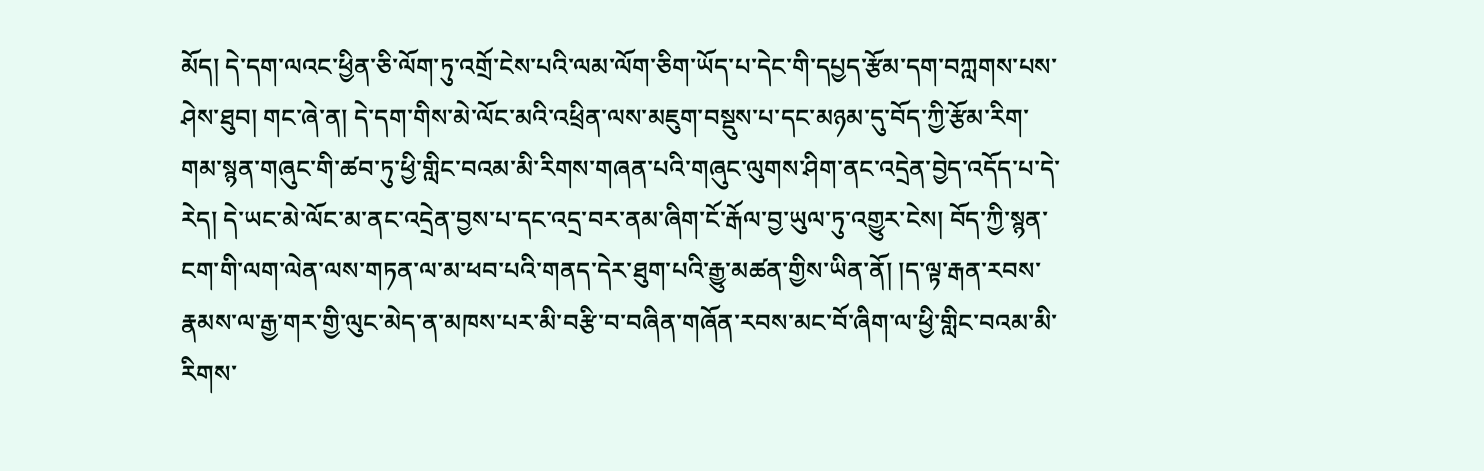མོད། དེ་དག་ལའང་ཕྱིན་ཅི་ལོག་ཏུ་འགྲོ་ངེས་པའི་ལམ་ལོག་ཅིག་ཡོད་པ་དེང་གི་དཔྱད་རྩོམ་དག་བཀླགས་པས་ཤེས་ཐུབ། གང་ཞེ་ན། དེ་དག་གིས་མེ་ལོང་མའི་འཕྲིན་ལས་མཇུག་བསྡུས་པ་དང་མཉམ་དུ་བོད་ཀྱི་རྩོམ་རིག་གམ་སྙན་གཞུང་གི་ཚབ་ཏུ་ཕྱི་གླིང་བའམ་མི་རིགས་གཞན་པའི་གཞུང་ལུགས་ཤིག་ནང་འདྲེན་བྱེད་འདོད་པ་དེ་རེད། དེ་ཡང་མེ་ལོང་མ་ནང་འདྲེན་བྱས་པ་དང་འདྲ་བར་ནམ་ཞིག་ངོ་རྒོལ་བྱ་ཡུལ་ཏུ་འགྱུར་ངེས། བོད་ཀྱི་སྙན་ངག་གི་ལག་ལེན་ལས་གཏན་ལ་མ་ཕབ་པའི་གནད་དེར་ཐུག་པའི་རྒྱུ་མཚན་གྱིས་ཡིན་ནོ། །ད་ལྟ་རྒན་རབས་རྣམས་ལ་རྒྱ་གར་གྱི་ལུང་མེད་ན་མཁས་པར་མི་བརྩི་བ་བཞིན་གཞོན་རབས་མང་བོ་ཞིག་ལ་ཕྱི་གླིང་བའམ་མི་རིགས་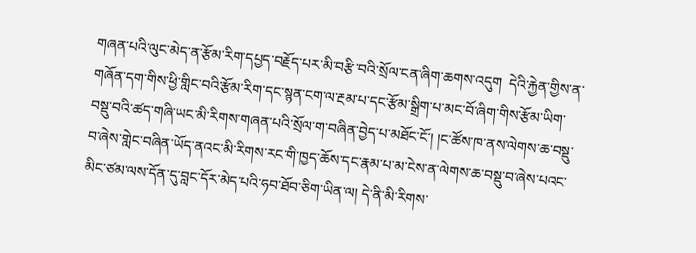གཞན་པའི་ལུང་མེད་ན་རྩོམ་རིག་དཔྱད་བརྗོད་པར་མི་བརྩི་བའི་སྲོལ་ངན་ཞིག་ཆགས་འདུག  དེའི་རྐྱེན་གྱིས་ན་གཞོན་དག་གིས་ཕྱི་གླིང་བའི་རྩོམ་རིག་དང་སྙན་ངག་ལ་རྔམ་པ་དང་རྩོམ་སྒྲིག་པ་མང་བོ་ཞིག་གིས་རྩོམ་ཡིག་བསྡུ་བའི་ཚད་གཞི་ཡང་མི་རིགས་གཞན་པའི་སྲོལ་ག་བཞིན་བྱེད་པ་མཐོང་ངོ་། །ང་ཚོས་ཁ་ནས་ལེགས་ཆ་བསྡུ་བ་ཞེས་གླེང་བཞིན་ཡོད་ནའང་མི་རིགས་རང་གི་ཁྱད་ཆོས་དང་རྣམ་པ་མ་ངེས་ན་ལེགས་ཆ་བསྡུ་བ་ཞེས་པའང་མིང་ཙམ་ལས་དོན་དུ་བླང་དོར་མེད་པའི་ཧབ་ཐོབ་ཅིག་ཡིན་ལ། དེ་ནི་མི་རིགས་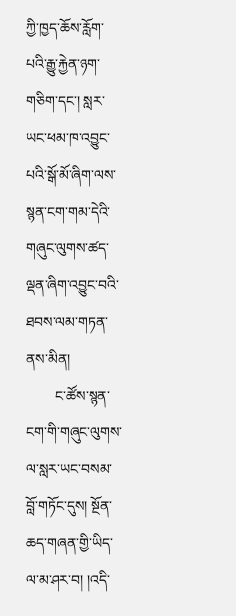ཀྱི་ཁྱད་ཆོས་རློག་པའི་རྒྱུ་རྐྱེན་ཉག་གཅིག་དང་། སླར་ཡང་ཕམ་ཁ་འབྱུང་པའི་སྒོ་མོ་ཞིག་ལས་སྙན་ངག་གམ་དེའི་གཞུང་ལུགས་ཚད་ལྡན་ཞིག་འབྱུང་བའི་ཐབས་ལམ་གཏན་ནས་མིན།
        ང་ཚོས་སྙན་ངག་གི་གཞུང་ལུགས་ལ་སླར་ཡང་བསམ་བློ་གཏོང་དུས། སྔོན་ཆད་གཞན་གྱི་ཡིད་ལ་མ་ཤར་བ། །འདི་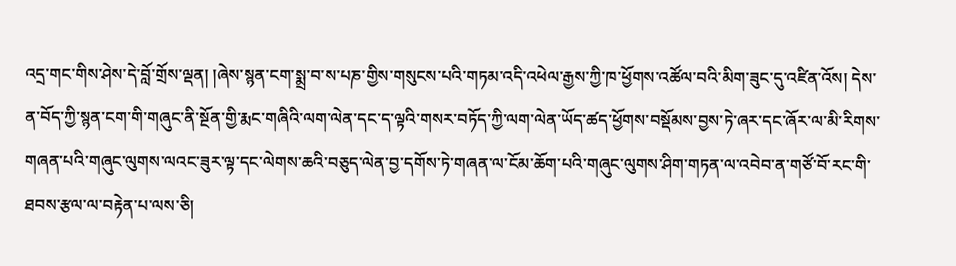འདྲ་གང་གིས་ཤེས་དེ་བློ་གྲོས་ལྡན། །ཞེས་སྙན་ངག་སྨྲ་བ་ས་པཎ་གྱིས་གསུངས་པའི་གཏམ་འདི་འཕེལ་རྒྱས་ཀྱི་ཁ་ཕྱོགས་འཚོལ་བའི་མིག་ཟུང་དུ་འཛིན་འོས། དེས་ན་བོད་ཀྱི་སྙན་ངག་གི་གཞུང་ནི་སྔོན་གྱི་རྨང་གཞིའི་ལག་ལེན་དང་ད་ལྟའི་གསར་བཏོད་ཀྱི་ལག་ལེན་ཡོད་ཚད་ཕྱོགས་བསྡོམས་བྱས་ཏེ་ཞར་དང་ཞོར་ལ་མི་རིགས་གཞན་པའི་གཞུང་ལུགས་ལའང་ཟུར་ལྟ་དང་ལེགས་ཆའི་བཅུད་ལེན་བྱ་དགོས་ཏེ་གཞན་ལ་ངོམ་ཆོག་པའི་གཞུང་ལུགས་ཤིག་གཏན་ལ་འབེབ་ན་གཙོ་བོ་རང་གི་ཐབས་རྩལ་ལ་བརྟེན་པ་ལས་ཅི།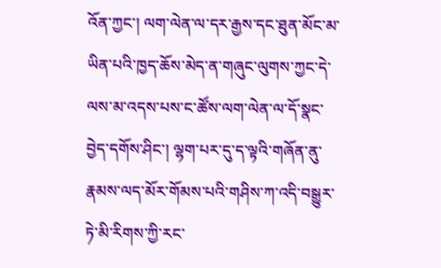འོན་ཀྱང་། ལག་ལེན་ལ་དར་རྒྱས་དང་ཐུན་མོང་མ་ཡིན་པའི་ཁྱད་ཆོས་མེད་ན་གཞུང་ལུགས་ཀྱང་དེ་ལས་མ་འདས་པས་ང་ཚོས་ལག་ལེན་ལ་དོ་སྣང་བྱེད་དགོས་ཤིང་། ལྷག་པར་དུ་ད་ལྟའི་གཞོན་ནུ་རྣམས་ལད་མོར་གོམས་པའི་གཤིས་ཀ་འདི་བསྒྱུར་ཏེ་མི་རིགས་ཀྱི་རང་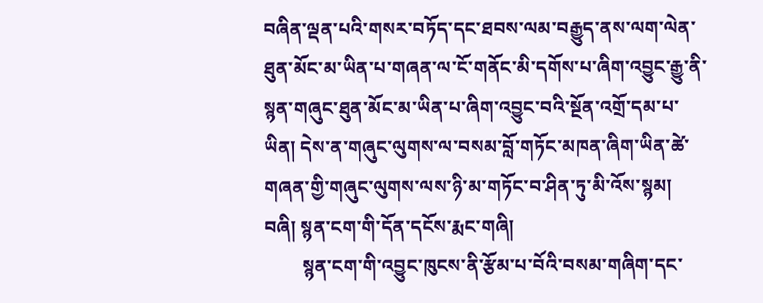བཞིན་ལྡན་པའི་གསར་བཏོད་དང་ཐབས་ལམ་བརྒྱུད་ནས་ལག་ལེན་ཐུན་མོང་མ་ཡིན་པ་གཞན་ལ་ངོ་གནོང་མི་དགོས་པ་ཞིག་འབྱུང་རྒྱུ་ནི་སྙན་གཞུང་ཐུན་མོང་མ་ཡིན་པ་ཞིག་འབྱུང་བའི་སྔོན་འགྲོ་དམ་པ་ཡིན། དེས་ན་གཞུང་ལུགས་ལ་བསམ་བློ་གཏོང་མཁན་ཞིག་ཡིན་ཚེ་གཞན་གྱི་གཞུང་ལུགས་ལས་ཉི་མ་གཏོང་བ་ཤིན་ཏུ་མི་འོས་སྙམ།
བཞི། སྙན་ངག་གི་དོན་དངོས་རྨང་གཞི།
        སྙན་ངག་གི་འབྱུང་ཁུངས་ནི་རྩོམ་པ་བོའི་བསམ་གཞིག་དང་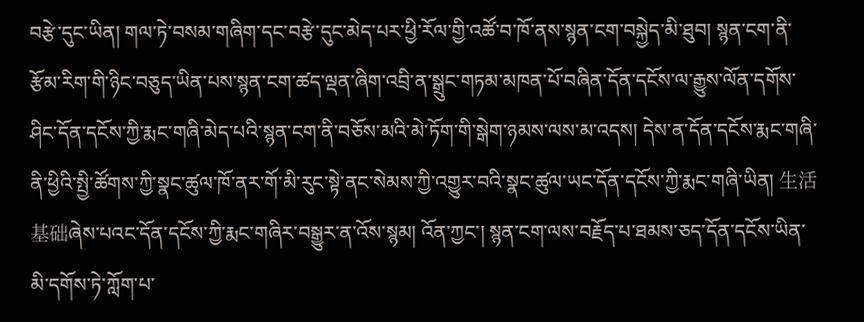བརྩེ་དུང་ཡིན། གལ་ཏེ་བསམ་གཞིག་དང་བརྩེ་དུང་མེད་པར་ཕྱི་རོལ་གྱི་འཚོ་བ་ཁོ་ནས་སྙན་ངག་བསྐྱེད་མི་ཐུབ། སྙན་ངག་ནི་རྩོམ་རིག་གི་ཉིང་བཅུད་ཡིན་པས་སྙན་ངག་ཚད་ལྡན་ཞིག་འབྲི་ན་སྒྲུང་གཏམ་མཁན་པོ་བཞིན་དོན་དངོས་ལ་རྒྱུས་ལོན་དགོས་ཤིང་དོན་དངོས་ཀྱི་རྨང་གཞི་མེད་པའི་སྙན་ངག་ནི་བཅོས་མའི་མེ་ཏོག་གི་སྒེག་ཉམས་ལས་མ་འདས། དེས་ན་དོན་དངོས་རྨང་གཞི་ནི་ཕྱིའི་སྤྱི་ཚོགས་ཀྱི་སྣང་ཚུལ་ཁོ་ནར་གོ་མི་རུང་སྟེ་ནང་སེམས་ཀྱི་འགྱུར་བའི་སྣང་ཚུལ་ཡང་དོན་དངོས་ཀྱི་རྨང་གཞི་ཡིན། 生活基础ཞེས་པའང་དོན་དངོས་ཀྱི་རྨང་གཞིར་བསྒྱུར་ན་འོས་སྙམ། འོན་ཀྱང་། སྙན་ངག་ལས་བརྗོད་པ་ཐམས་ཅད་དོན་དངོས་ཡིན་མི་དགོས་ཏེ་ཀློག་པ་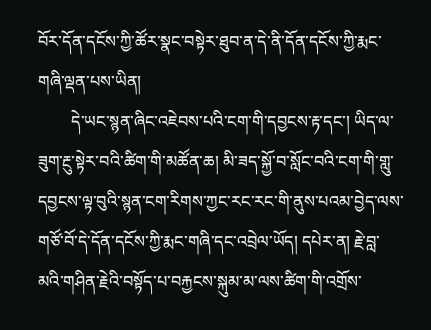བོར་དོན་དངོས་ཀྱི་ཚོར་སྣང་བསྟེར་ཐུབ་ན་དེ་ནི་དོན་དངོས་ཀྱི་རྨང་གཞི་ལྡན་པས་ཡིན།
        དེ་ཡང་སྙན་ཞིང་འཇེབས་པའི་ངག་གི་དབྱངས་རྟ་དང་། ཡིད་ལ་ཟུག་རྔུ་སྟེར་བའི་ཚིག་གི་མཚོན་ཆ། མི་ཟད་སྐྱོ་བ་སློང་བའི་ངག་གི་གླུ་དབྱངས་ལྟ་བུའི་སྙན་ངག་རིགས་ཀྱང་རང་རང་གི་ནུས་པའམ་བྱེད་ལས་གཙོ་བོ་དེ་དོན་དངོས་ཀྱི་རྨང་གཞི་དང་འབྲེལ་ཡོད། དཔེར་ན། རྗེ་བླ་མའི་གཤིན་རྗེའི་བསྟོད་པ་བརྐྱངས་སྐུམ་མ་ལས་ཚིག་གི་འགྲོས་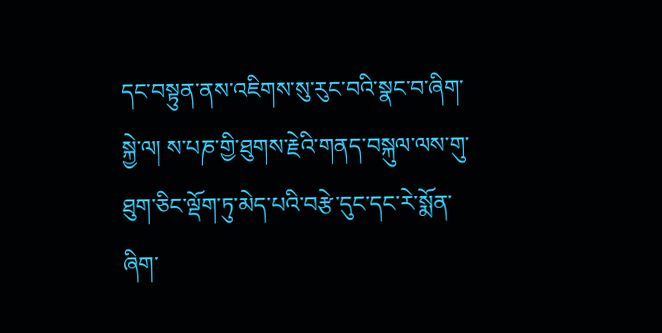དང་བསྟུན་ནས་འཇིགས་སུ་རུང་བའི་སྣང་བ་ཞིག་སྐྱེ་ལ། ས་པཎ་གྱི་ཐུགས་རྗེའི་གནད་བསྐུལ་ལས་གུ་ཐུག་ཅིང་ལྡོག་ཏུ་མེད་པའི་བརྩེ་དུང་དང་རེ་སྨོན་ཞིག་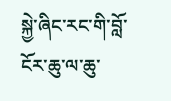སྐྱེ་ཞིང་རང་གི་བློ་ངོར་ཆུ་ལ་ཆུ་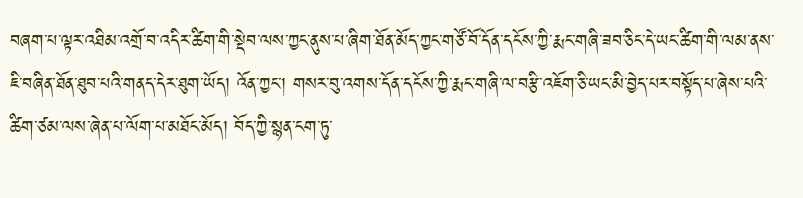བཞག་པ་ལྟར་འཐིམ་འགྲོ་བ་འདིར་ཚིག་གི་སྡེབ་ལས་ཀྱང་ནུས་པ་ཞིག་ཐོན་མོད་ཀྱང་གཙོ་བོ་དོན་དངོས་ཀྱི་རྨང་གཞི་ཟབ་ཅིང་དེ་ཡང་ཚིག་གི་ལམ་ནས་ཇི་བཞིན་ཐོན་ཐུབ་པའི་གནད་དེར་ཐུག་ཡོད། འོན་ཀྱང་། གསར་བུ་འགས་དོན་དངོས་ཀྱི་རྨང་གཞི་ལ་བརྩི་འཇོག་ཅི་ཡང་མི་བྱེད་པར་བསྟོད་པ་ཞེས་པའི་ཚིག་ཙམ་ལས་ཞེན་པ་ལོག་པ་མཐོང་མོད། བོད་ཀྱི་སྙན་ངག་ཏུ་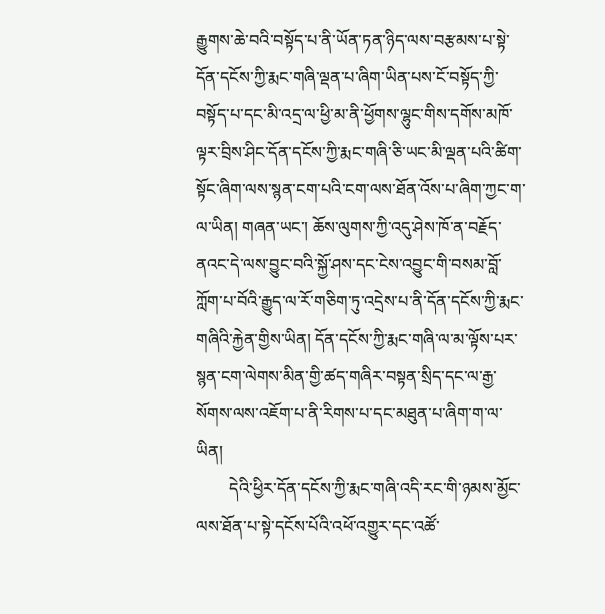རྒྱུགས་ཆེ་བའི་བསྟོད་པ་ནི་ཡོན་ཏན་ཉིད་ལས་བརྩམས་པ་སྟེ་དོན་དངོས་ཀྱི་རྨང་གཞི་ལྡན་པ་ཞིག་ཡིན་པས་ངོ་བསྟོད་ཀྱི་བསྟོད་པ་དང་མི་འདྲ་ལ་ཕྱི་མ་ནི་ཕྱོགས་ལྷུང་གིས་དགོས་མཁོ་ལྟར་བྲིས་ཤིང་དོན་དངོས་ཀྱི་རྨང་གཞི་ཅི་ཡང་མི་ལྡན་པའི་ཚིག་སྟོང་ཞིག་ལས་སྙན་ངག་པའི་ངག་ལས་ཐོན་འོས་པ་ཞིག་ཀྱང་ག་ལ་ཡིན། གཞན་ཡང་། ཆོས་ལུགས་ཀྱི་འདུ་ཤེས་ཁོ་ན་བརྗོད་ནའང་དེ་ལས་བྱུང་བའི་སྐྱོ་ཤས་དང་ངེས་འབྱུང་གི་བསམ་བློ་ཀློག་པ་བོའི་རྒྱུད་ལ་རོ་གཅིག་ཏུ་འདྲེས་པ་ནི་དོན་དངོས་ཀྱི་རྨང་གཞིའི་རྐྱེན་གྱིས་ཡིན། དོན་དངོས་ཀྱི་རྨང་གཞི་ལ་མ་ལྟོས་པར་སྙན་ངག་ལེགས་མིན་གྱི་ཚད་གཞིར་བསྟན་སྲིད་དང་ལ་རྒྱ་སོགས་ལས་འཇོག་པ་ནི་རིགས་པ་དང་མཐུན་པ་ཞིག་ག་ལ་ཡིན།
        དེའི་ཕྱིར་དོན་དངོས་ཀྱི་རྨང་གཞི་འདི་རང་གི་ཉམས་མྱོང་ལས་ཐོན་པ་སྟེ་དངོས་པོའི་འཕོ་འགྱུར་དང་འཚོ་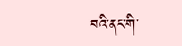བའི་ནང་གི་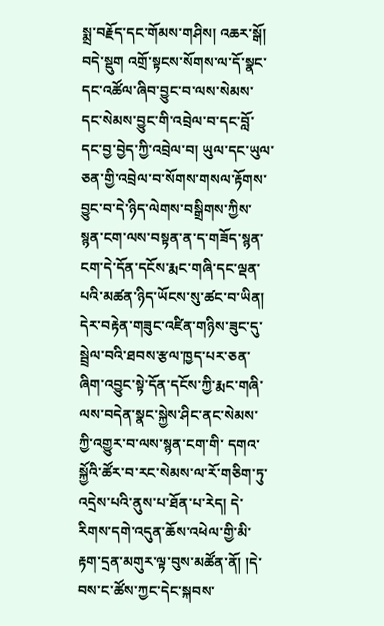སྨྲ་བརྗོད་དང་གོམས་གཤིས། འཆར་སྒོ། བདེ་སྡུག འགྲོ་སྟངས་སོགས་ལ་དོ་སྣང་དང་འཚོལ་ཞིབ་བྱུང་བ་ལས་སེམས་དང་སེམས་བྱུང་གི་འབྲེལ་བ་དང་བློ་དང་བྱ་བྱེད་ཀྱི་འབྲེལ་བ། ཡུལ་དང་ཡུལ་ཅན་གྱི་འབྲེལ་བ་སོགས་གསལ་རྟོགས་བྱུང་བ་དེ་ཉིད་ལེགས་བསྒྲིགས་ཀྱིས་སྙན་ངག་ལས་བསྟན་ན་ད་གཟོད་སྙན་ངག་དེ་དོན་དངོས་རྨང་གཞི་དང་ལྡན་པའི་མཚན་ཉིད་ཡོངས་སུ་ཚང་བ་ཡིན། དེར་བརྟེན་གཟུང་འཛིན་གཉིས་ཟུང་དུ་སྦྲེལ་བའི་ཐབས་རྩལ་ཁྱད་པར་ཅན་ཞིག་འབྱུང་སྟེ་དོན་དངོས་ཀྱི་རྨང་གཞི་ལས་བདེན་སྣང་སྐྱེས་ཤིང་ནང་སེམས་ཀྱི་འགྱུར་བ་ལས་སྙན་ངག་གི་ དགའ་སྐྱོའི་ཚོར་བ་རང་སེམས་ལ་རོ་གཅིག་ཏུ་འདྲེས་པའི་ནུས་པ་ཐོན་པ་རེད། དེ་རིགས་དགེ་འདུན་ཆོས་འཕེལ་གྱི་མི་རྟག་དྲན་མགུར་ལྟ་བུས་མཚོན་ནོ། །དེ་བས་ང་ཚོས་ཀྱང་དེང་སྐབས་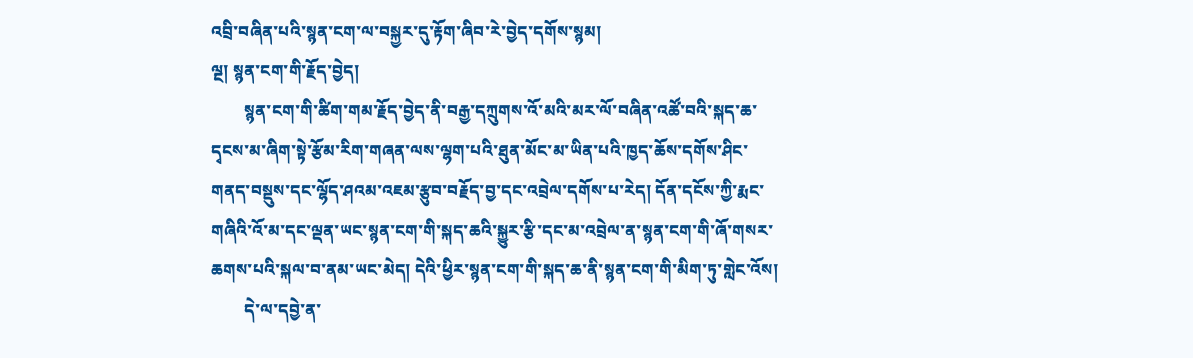འབྲི་བཞིན་པའི་སྙན་ངག་ལ་བསྐྱར་དུ་རྟོག་ཞིབ་རེ་བྱེད་དགོས་སྙམ།
ལྔ། སྙན་ངག་གི་རྗོད་བྱེད།
        སྙན་ངག་གི་ཚིག་གམ་རྗོད་བྱེད་ནི་བརྒྱ་དཀྲུགས་འོ་མའི་མར་ལོ་བཞིན་འཚོ་བའི་སྐད་ཆ་དྭངས་མ་ཞིག་སྟེ་རྩོམ་རིག་གཞན་ལས་ལྷག་པའི་ཐུན་མོང་མ་ཡིན་པའི་ཁྱད་ཆོས་དགོས་ཤིང་གནད་བསྡུས་དང་ལྷོད་ཤའམ་འཇམ་རྩུབ་བརྗོད་བྱ་དང་འབྲེལ་དགོས་པ་རེད། དོན་དངོས་ཀྱི་རྨང་གཞིའི་འོ་མ་དང་ལྡན་ཡང་སྙན་ངག་གི་སྐད་ཆའི་སྐྱུར་རྩི་དང་མ་འབྲེལ་ན་སྙན་ངག་གི་ཞོ་གསར་ཆགས་པའི་སྐལ་བ་ནམ་ཡང་མེད། དེའི་ཕྱིར་སྙན་ངག་གི་སྐད་ཆ་ནི་སྙན་ངག་གི་མིག་ཏུ་གླེང་འོས།
        དེ་ལ་དབྱེ་ན་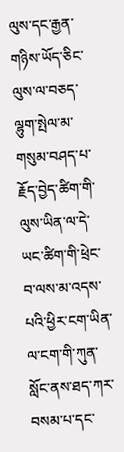ལུས་དང་རྒྱན་གཉིས་ཡོད་ཅིང་ལུས་ལ་བཅད་ལྷུག་སྤེལ་མ་གསུམ་བཤད་པ་རྗོད་བྱེད་ཚིག་གི་ལུས་ཡིན་ལ་དེ་ཡང་ཚིག་གི་ཕྲེང་བ་ལས་མ་འདས་པའི་ཕྱིར་ངག་ཡིན་ལ་ངག་གི་ཀུན་སློང་ནས་ཐད་ཀར་བསམ་པ་དང་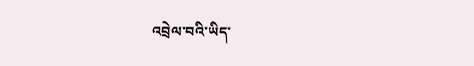འབྲེལ་བའི་ཡིད་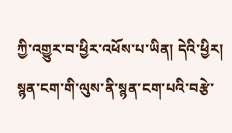ཀྱི་འགྱུར་བ་ཕྱིར་འཕོས་པ་ཡིན། དེའི་ཕྱིར། སྙན་ངག་གི་ལུས་ནི་སྙན་ངག་པའི་བརྩེ་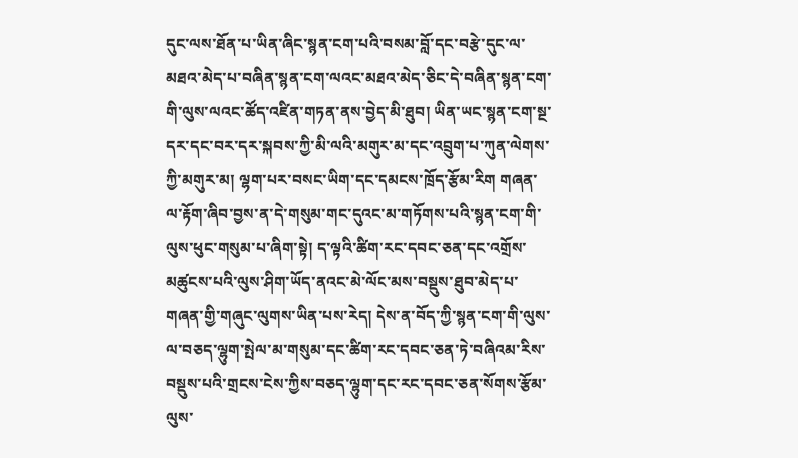དུང་ལས་ཐོན་པ་ཡིན་ཞིང་སྙན་ངག་པའི་བསམ་བློ་དང་བརྩེ་དུང་ལ་མཐའ་མེད་པ་བཞིན་སྙན་ངག་ལའང་མཐའ་མེད་ཅིང་དེ་བཞིན་སྙན་ངག་གི་ལུས་ལའང་ཚོད་འཛིན་གཏན་ནས་བྱེད་མི་ཐུབ། ཡིན་ཡང་སྙན་ངག་སྔ་དར་དང་བར་དར་སྐབས་ཀྱི་མི་ལའི་མགུར་མ་དང་འབྲུག་པ་ཀུན་ལེགས་ཀྱི་མགུར་མ། ལྷག་པར་བསང་ཡིག་དང་དམངས་ཁྲོད་རྩོམ་རིག གཞན་ལ་རྟོག་ཞིབ་བྱས་ན་དེ་གསུམ་གང་དུའང་མ་གཏོགས་པའི་སྙན་ངག་གི་ལུས་ཕུང་གསུམ་པ་ཞིག་སྟེ། ད་ལྟའི་ཚིག་རང་དབང་ཅན་དང་འགྲོས་མཚུངས་པའི་ལུས་ཤིག་ཡོད་ནའང་མེ་ལོང་མས་བསྡུས་ཐུབ་མེད་པ་གཞན་གྱི་གཞུང་ལུགས་ཡིན་པས་རེད། དེས་ན་བོད་ཀྱི་སྙན་ངག་གི་ལུས་ལ་བཅད་ལྷུག་སྤེལ་མ་གསུམ་དང་ཚིག་རང་དབང་ཅན་ཏེ་བཞིའམ་རིས་བསྡུས་པའི་གྲངས་ངེས་ཀྱིས་བཅད་ལྷུག་དང་རང་དབང་ཅན་སོགས་རྩོམ་ལུས་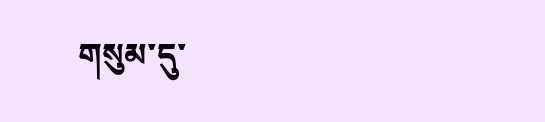གསུམ་དུ་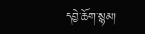དབྱེ་ཆོག་སྙམ།